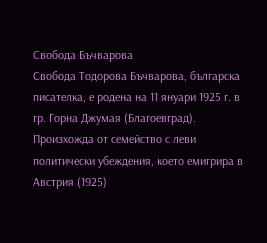Свобода Бъчварова
Свобода Тодорова Бъчварова, българска писателка, е родена на 11 януари 1925 г. в гр. Горна Джумая (Благоевград). Произхожда от семейство с леви политически убеждения, което емигрира в Австрия (1925)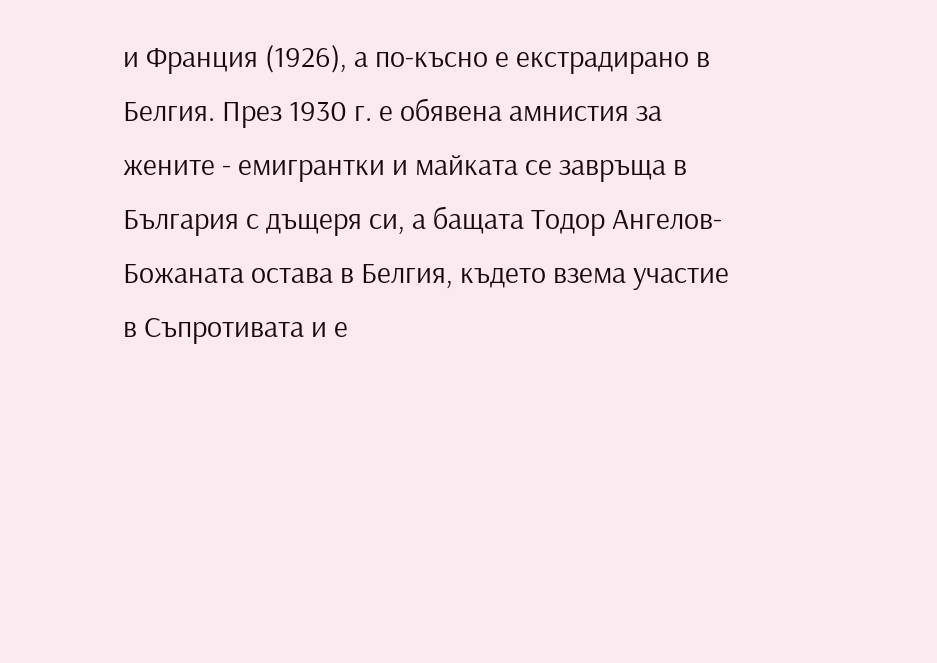и Франция (1926), а по-късно е екстрадирано в Белгия. През 1930 г. е обявена амнистия за жените - емигрантки и майката се завръща в България с дъщеря си, а бащата Тодор Ангелов-Божаната остава в Белгия, където взема участие в Съпротивата и е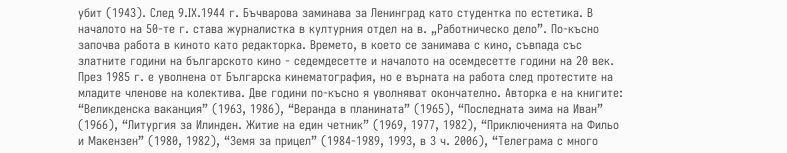убит (1943). След 9.ІХ.1944 г. Бъчварова заминава за Ленинград като студентка по естетика. В началото на 50-те г. става журналистка в културния отдел на в. „Работническо дело”. По-късно започва работа в киното като редакторка. Времето, в което се занимава с кино, съвпада със златните години на българското кино - седемдесетте и началото на осемдесетте години на 20 век. През 1985 г. е уволнена от Българска кинематография, но е върната на работа след протестите на младите членове на колектива. Две години по-късно я уволняват окончателно. Авторка е на книгите: “Великденска ваканция” (1963, 1986), “Веранда в планината” (1965), “Последната зима на Иван” (1966), “Литургия за Илинден. Житие на един четник” (1969, 1977, 1982), “Приключенията на Фильо и Макензен” (1980, 1982), “Земя за прицел” (1984-1989, 1993, в 3 ч. 2006), “Телеграма с много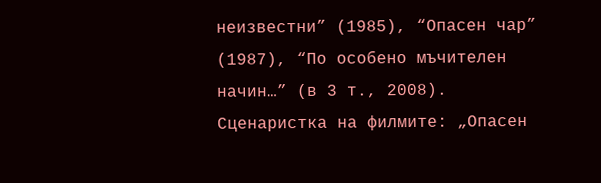неизвестни” (1985), “Опасен чар” (1987), “По особено мъчителен начин…” (в 3 т., 2008). Сценаристка на филмите: „Опасен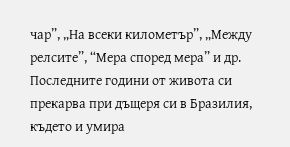чар”, „На всеки километър”, „Между релсите”, “Мера според мера” и др. Последните години от живота си прекарва при дъщеря си в Бразилия, където и умира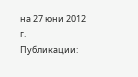на 27 юни 2012 г.
Публикации: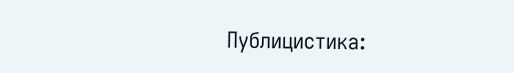Публицистика: